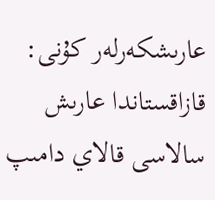عارىشكەرلەر كۇنى: قازاقستاندا عارىش سالاسى قالاي دامىپ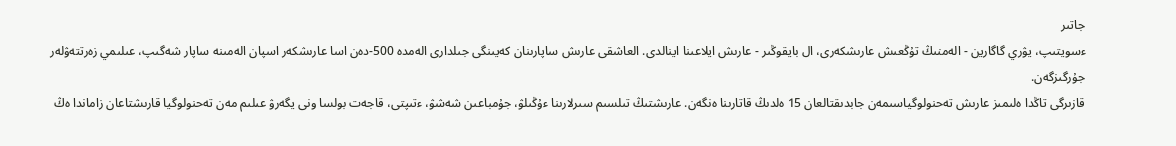جاتىر
ءسويتىپ، يۋري گاگارين - الەمنىڭ تۇڭعىش عارىشكەرى، ال بايقوڭىر - عارىش ايلاعىنا اينالدى. العاشقى عارىش ساپارىنان كەيىنگى جىلدارى الەمدە 500-دەن اسا عارىشكەر اسپان الەمىنە ساپار شەگىپ، عىلىمي زەرتتەۋلەر جۇرگىزگەن.
قازىرگى تاڭدا ەلىمىز عارىش تەحنولوگياسىمەن جابدىقتالعان 15 ەلدىڭ قاتارىنا ەنگەن. عارىشتىڭ تىلسىم سىرلارىنا ءۇڭىلۋ، جۇمباعىن شەشۋ، ءتىپتى، قاجەت بولسا ونى يگەرۋ عىلىم مەن تەحنولوگيا قارىشتاعان زاماندا ەڭ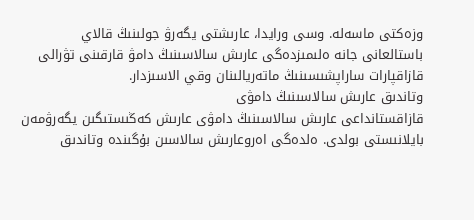وزەكتى ماسەلە. وسى ورايدا، عارىشتى يگەرۋ جولىنىڭ قالاي باستالعانى جانە ەلىمىزدەگى عارىش سالاسىنىڭ دامۋ قارقىنى تۋرالى قازاقپارات ساراپشىسىنىڭ ماتەريالىنان وقي الاسىزدار.
وتاندىق عارىش سالاسىنىڭ دامۋى
قازاقستانداعى عارىش سالاسىنىڭ دامۋى عارىش كەڭىستىگىن يگەرۋمەن بايلانىستى بولدى. ەلدەگى اەروعارىش سالاسىن بۇگىندە وتاندىق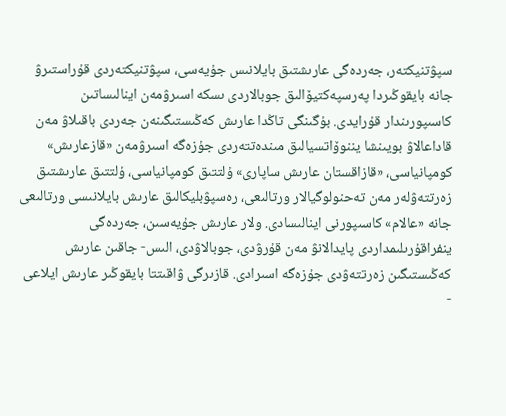سپۋتنيكتەر، جەردەگى عارىشتىق بايلانىس جۇيەسى، سپۋتنيكتەردى قۇراستىرۋ جانە بايقوڭىردا پەرسپەكتيۆالىق جوبالاردى ىسكە اسىرۋمەن اينالىساتىن كاسىپورىندار قۇرايدى. بۇگىنگى تاڭدا عارىش كەڭىستىگىنەن جەردى باقىلاۋ مەن قاداعالاۋ بويىنشا يننوۆاتسيالىق مىندەتتەردى جۇزەگە اسىرۋمەن «قازعارىش» كومپانياسى، «قازاقستان عارىش ساپارى» ۇلتتىق كومپانياسى، ۇلتتىق عارىشتىق زەرتتەۋلەر مەن تەحنولوگيالار ورتالىعى، رەسپۋبليكالىق عارىش بايلانىسى ورتالىعى جانە «عالام» كاسىپورنى اينالىسادى. ولار عارىش جۇيەسىن، جەردەگى ينفراقۇرىلىمداردى پايدالانۋ مەن قۇرۋدى، جوبالاۋدى، الىس- جاقىن عارىش كەڭىستىگىن زەرتتەۋدى جۇزەگە اسىرادى. قازىرگى ۋاقىتتا بايقوڭىر عارىش ايلاعى -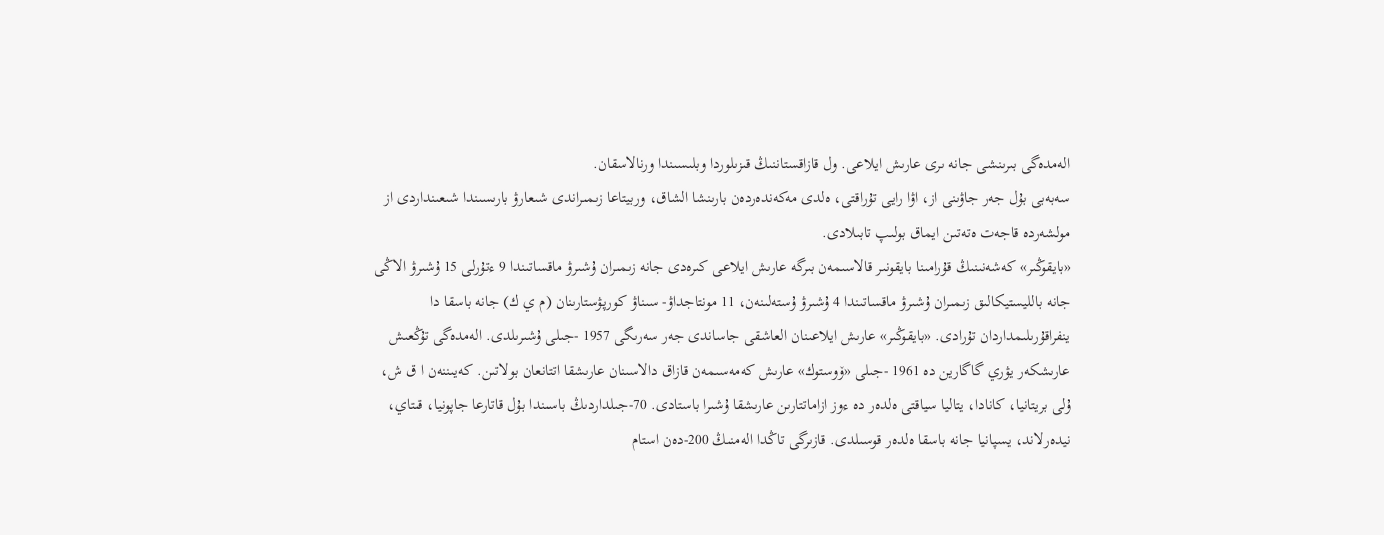الەمدەگى بىرىنشى جانە ىرى عارىش ايلاعى. ول قازاقستاننىڭ قىزىلوردا وبلىسىندا ورنالاسقان.
سەبەبى بۇل جەر جاۋىنى از، اۋا رايى تۇراقتى، ەلدى مەكەندەردەن بارىنشا الشاق، وربيتاعا زىمىراندى شىعارۋ بارىسىندا شىعىنداردى از مولشەردە قاجەت ەتەتىن ايماق بولىپ تابىلادى.
«بايقوڭىر» كەشەنىنىڭ قۇرامىنا بايقونىر قالاسىمەن بىرگە عارىش ايلاعى كىرەدى جانە زىمىران ۇشىرۋ ماقساتىندا 9 ءتۇرلى 15 ۇشىرۋ الاڭى جانە بالليستيكالىق زىمىران ۇشىرۋ ماقساتىندا 4 ۇشىرۋ ۇستەلىنەن، 11 مونتاجداۋ- سىناۋ كورپۋستارىنان (م ي ك) جانە باسقا دا ينفراقۇرىلىمداردان تۇرادى. «بايقوڭىر» عارىش ايلاعىنان العاشقى جاساندى جەر سەرىگى 1957 -جىلى ۇشىرىلدى. الەمدەگى تۇڭعىش عارىشكەر يۋري گاگارين دە 1961 -جىلى «ۆوستوك» عارىش كەمەسىمەن قازاق دالاسىنان عارىشقا اتتانعان بولاتىن. كەيىننەن ا ق ش، ۇلى بريتانيا، كانادا، يتاليا سياقتى ەلدەر دە ءوز ازاماتتارىن عارىشقا ۇشىرا باستادى. 70-جىلداردىڭ باسىندا بۇل قاتارعا جاپونيا، قىتاي، نيدەرلاند، يسپانيا جانە باسقا ەلدەر قوسىلدى. قازىرگى تاڭدا الەمنىڭ 200-دەن استام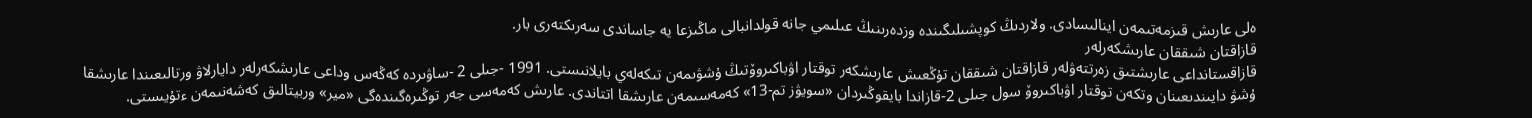ەلى عارىش قىزمەتىمەن اينالىسادى. ولاردىڭ كوپشىلىگىندە وزدەرىنىڭ عىلىمي جانە قولدانبالى ماڭىزعا يە جاساندى سەرىكتەرى بار.
قازاقتان شىققان عارىشكەرلەر
قازاقستانداعى عارىشتىق زەرتتەۋلەر قازاقتان شىققان تۇڭعىش عارىشكەر توقتار اۋباكىروۆتىڭ ۇشۋىمەن تىكەلەي بايلانىستى. 1991 -جىلى 2 -ساۋىردە كەڭەس وداعى عارىشكەرلەر دايارلاۋ ورتالىعىندا عارىشقا ۇشۋ دايىندىعىنان وتكەن توقتار اۋباكىروۆ سول جىلى 2-قازاندا بايقوڭىردان «سويۋز تم-13» كەمەسىمەن عارىشقا اتتاندى. عارىش كەمەسى جەر توڭىرەگىندەگى «مير» وربيتالىق كەشەنىمەن ءتۇيىستى.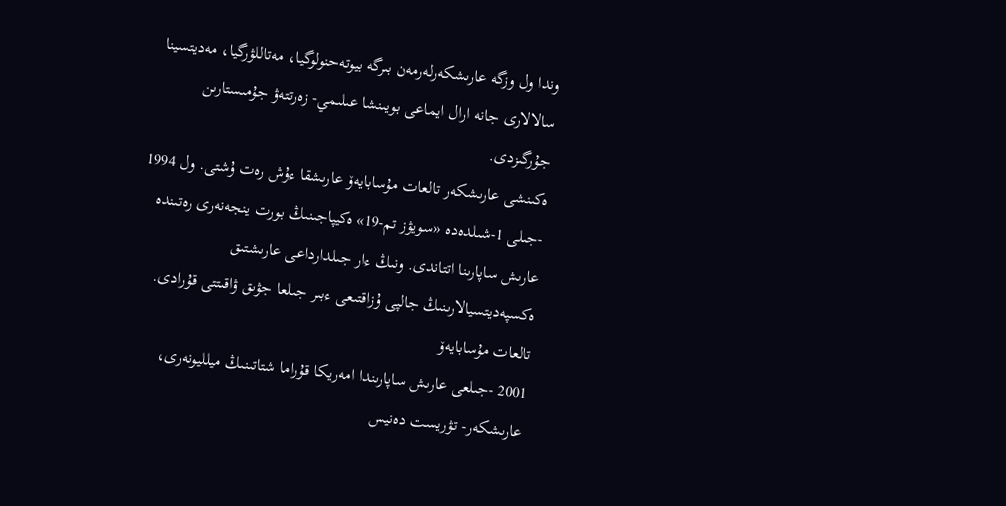وندا ول وزگە عارىشكەرلەرمەن بىرگە بيوتەحنولوگيا، مەتاللۋرگيا، مەديتسينا سالالارى جانە ارال ايماعى بويىنشا عىلىمي- زەرتتەۋ جۇمىستارىن جۇرگىزدى.
ەكىنشى عارىشكەر تالعات مۇسابايەۆ عارىشقا ءۇش رەت ۇشتى. ول 1994 -جىلى 1-شىلدەدە «سويۋز تم-19» ەكيپاجىنىڭ بورت ينجەنەرى رەتىندە عارىش ساپارىنا اتتاندى. ونىڭ ءار جىلدارداعى عارىشتىق ەكسپەديتسيالارىنىڭ جالپى ۇزاقتىعى ءبىر جىلعا جۋىق ۋاقىتتى قۇرادى. تالعات مۇسابايەۆ
2001 -جىلعى عارىش ساپارىندا امەريكا قۇراما شتاتىنىڭ ميلليونەرى، عارىشكەر- تۋريست دەنيس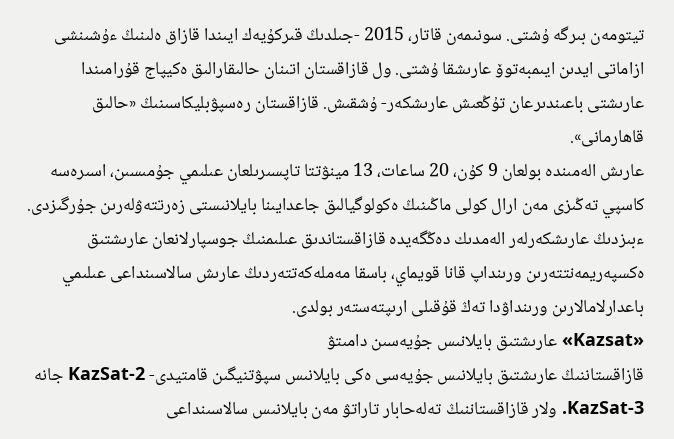تيتومەن بىرگە ۇشتى. سونىمەن قاتار، 2015 -جىلدىڭ قىركۇيەك ايىندا قازاق ەلىنىڭ ءۇشىنشى ازاماتى ايدىن ايىمبەتوۆ عارىشقا ۇشتى. ول قازاقستان اتىنان حالىقارالىق ەكيپاج قۇرامىندا عارىشتى باعىندىرعان تۇڭعىش عارىشكەر- ۇشقىش. قازاقستان رەسپۋبليكاسىنىڭ «حالىق قاھارمانى».
عارىش الەمىندە بولعان 9 كۇن، 20 ساعات، 13 مينۋتتا تاپسىرىلعان عىلىمي جۇمىسىن، اسىرەسە كاسپي تەڭىزى مەن ارال كولى ماڭىنىڭ ەكولوگيالىق جاعدايىنا بايلانىستى زەرتتەۋلەرىن جۇرگىزدى. ءبىزدىڭ عارىشكەرلەر الەمدىك دەڭگەيدە قازاقستاندىق عىلىمنىڭ جوسپارلانعان عارىشتىق ەكسپەريمەنتتەرىن ورىنداپ قانا قويماي، باسقا مەملەكەتتەردىڭ عارىش سالاسىنداعى عىلىمي باعدارلامالارىن ورىنداۋدا تەڭ قۇقىلى ارىپتەستەر بولدى.
«Kazsat» عارىشتىق بايلانىس جۇيەسىن دامىتۋ
قازاقستاننىڭ عارىشتىق بايلانىس جۇيەسى ەكى بايلانىس سپۋتنيگىن قامتيدى- KazSat-2 جانە KazSat-3. ولار قازاقستاننىڭ تەلەحابار تاراتۋ مەن بايلانىس سالاسىنداعى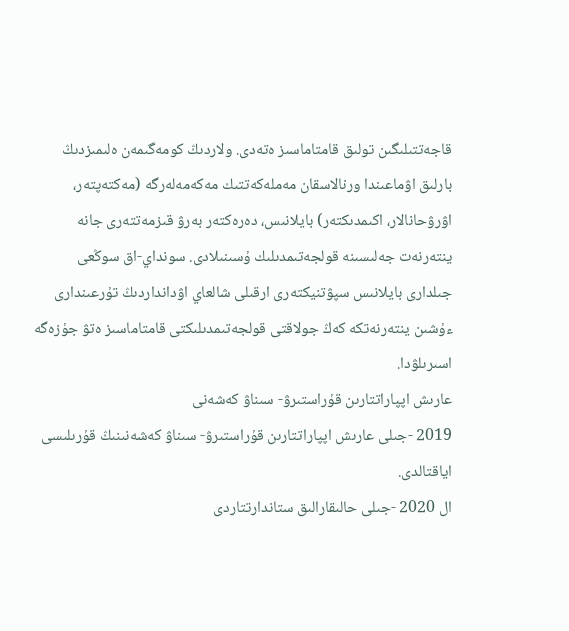قاجەتتىلىگىن تولىق قامتاماسىز ەتەدى. ولاردىڭ كومەگىمەن ەلىمىزدىڭ بارلىق اۋماعىندا ورنالاسقان مەملەكەتتىك مەكەمەلەرگە (مەكتەپتەر، اۋرۋحانالار، اكىمدىكتەر) بايلانىس، دەرەكتەر بەرۋ قىزمەتتەرى جانە ينتەرنەت جەلىسىنە قولجەتىمدىلىك ۇسىنىلادى. سونداي-اق سوڭعى جىلدارى بايلانىس سپۋتنيكتەرى ارقىلى شالعاي اۋدانداردىڭ تۇرعىندارى ءۇشىن ينتەرنەتكە كەڭ جولاقتى قولجەتىمدىلىكتى قامتاماسىز ەتۋ جۇزەگە اسىرىلۋدا.
عارىش اپپاراتتارىن قۇراستىرۋ- سىناۋ كەشەنى
2019 -جىلى عارىش اپپاراتتارىن قۇراستىرۋ- سىناۋ كەشەنىنىڭ قۇرىلىسى اياقتالدى.
ال 2020 -جىلى حالىقارالىق ستاندارتتاردى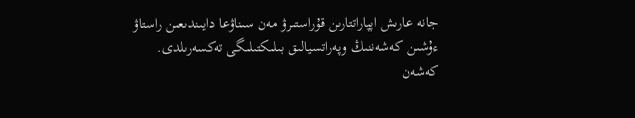جانە عارىش اپپاراتتارىن قۇراستىرۋ مەن سىناۋعا دايىندىعىن راستاۋ ءۇشىن كەشەننىڭ وپەراتسيالىق بىلىكتىلىگى تەكسەرىلدى. كەشەن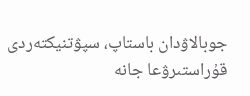جوبالاۋدان باستاپ، سپۋتنيكتەردى قۇراستىرۋعا جانە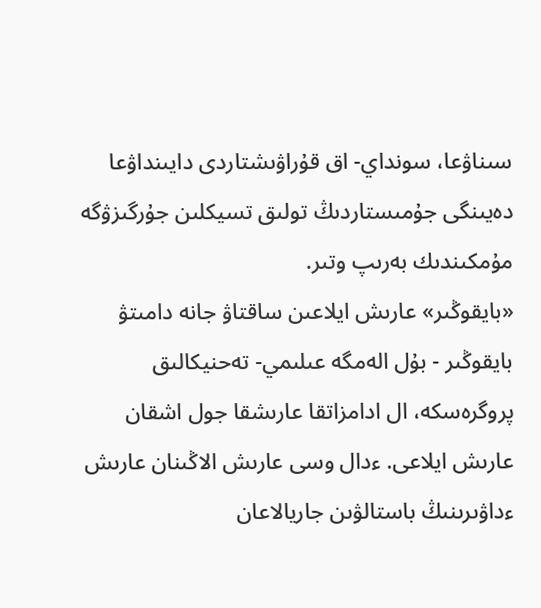سىناۋعا، سونداي- اق قۇراۋىشتاردى دايىنداۋعا دەيىنگى جۇمىستاردىڭ تولىق تسيكلىن جۇرگىزۋگە مۇمكىندىك بەرىپ وتىر.
«بايقوڭىر» عارىش ايلاعىن ساقتاۋ جانە دامىتۋ
بايقوڭىر - بۇل الەمگە عىلىمي- تەحنيكالىق پروگرەسكە، ال ادامزاتقا عارىشقا جول اشقان عارىش ايلاعى. ءدال وسى عارىش الاڭىنان عارىش ءداۋىرىنىڭ باستالۋىن جاريالاعان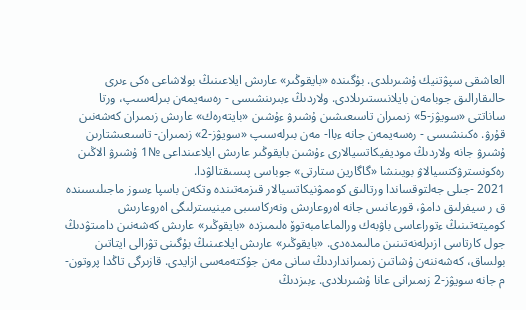العاشقى سپۋتنيك ۇشىرىلدى. بۇگىندە «بايقوڭىر» عارىش ايلاعىنىڭ بولاشاعى ەكى ءىرى حالىقارالىق جوبامەن بايلانىستىرىلادى. ولاردىڭ ءبىرىنشىسى - رەسەيمەن بىرلەسىپ، ورتا ساناتتى «سويۋز-5» زىمىران تاسىعىشىن ۇشىرۋ ءۇشىن «بايتەرەك» عارىش زىمىران كەشەنىن قۇرۋ. ەكىنشىسى - رەسەيمەن جانە ءباا- مەن بىرلەسىپ «سويۋز-2» زىمىران- تاسىعىشتارىن ۇشىرۋ جانە ولاردىڭ موديفيكاتسيالارى ءۇشىن بايقوڭىر عارىش ايلاعىنداعى №1 ۇشىرۋ الاڭىن رەكونسترۋكتسيالاۋ بويىنشا «گاگارين ستارتى» جوباسى پىسىقتالۋدا.
2021 -جىلى جەلتوقساندا ورتالىق كوممۋنيكاتسيالار قىزمەتىندە وتكەن باسپا ءسوز ماجىلىسىندە ق ر سيفرلىق دامۋ، قورعانىس جانە اەروعارىش ونەركاسىبى مينيسترلىگى اەروعارىش كوميتەتىنىڭ ءتوراعاسى باۋبەك ورالماعامبەتوۆ ەلىمىزدە «بايقوڭىر» عارىش كەشەنىن دامىتۋدىڭ جول كارتاسى ازىرلەنەتىنىن مالىمدەدى. «بايقوڭىر» عارىش ايلاعىنىڭ بۇگىنى تۋرالى ايتاتىن بولساق، كەشەننەن ۇشاتىن زىمىرانداردىڭ سانى مەن جۇكتەمەسى ازايدى. قازىرگى تاڭدا پروتون- م جانە سويۋز-2 زىمىرانى عانا ۇشىرىلادى. ءبىزدىڭ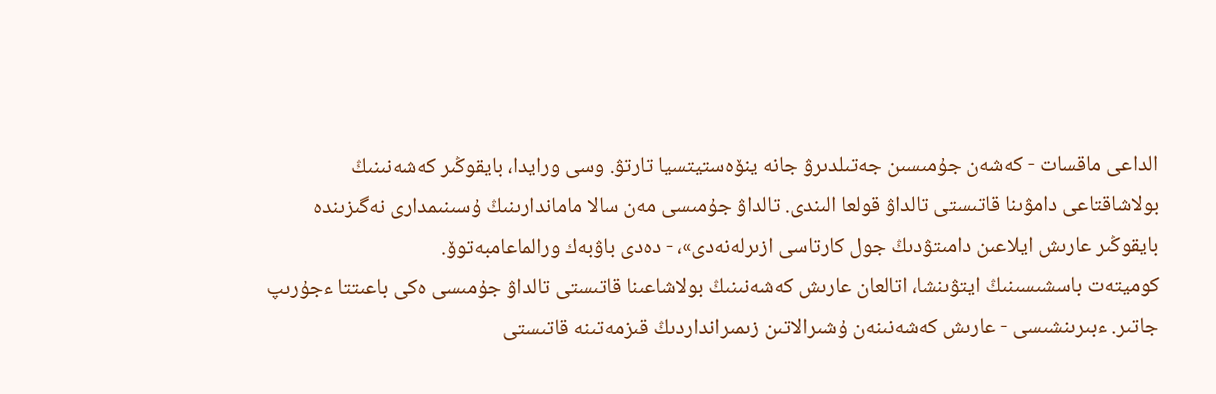الداعى ماقسات - كەشەن جۇمىسىن جەتىلدىرۋ جانە ينۆەستيتسيا تارتۋ. وسى ورايدا، بايقوڭىر كەشەنىنىڭ بولاشاقتاعى دامۋىنا قاتىستى تالداۋ قولعا الىندى. تالداۋ جۇمىسى مەن سالا ماماندارىنىڭ ۇسىنىمدارى نەگىزىندە بايقوڭىر عارىش ايلاعىن دامىتۋدىڭ جول كارتاسى ازىرلەنەدى»، - دەدى باۋبەك ورالماعامبەتوۆ.
كوميتەت باسشىسىنىڭ ايتۋىنشا، اتالعان عارىش كەشەنىنىڭ بولاشاعىنا قاتىستى تالداۋ جۇمىسى ەكى باعىتتا ءجۇرىپ جاتىر. ءبىرىنشىسى - عارىش كەشەنىنەن ۇشىرالاتىن زىمىرانداردىڭ قىزمەتىنە قاتىستى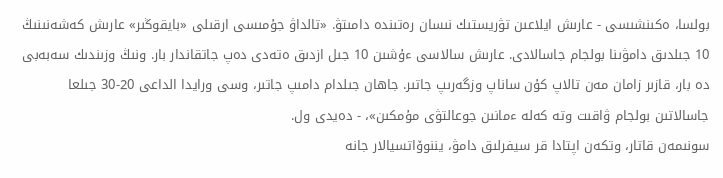بولسا، ەكىنشىسى - عارىش ايلاعىن تۋريستىك نىسان رەتىندە دامىتۋ. «تالداۋ جۇمىسى ارقىلى «بايقوڭىر» عارىش كەشەنىنىڭ 10 جىلدىق دامۋىنا بولجام جاسالادى. عارىش سالاسى ءۇشىن 10 جىل ازدىق ەتەدى دەپ جاتقاندار بار. ونىڭ وزىندىك سەبەبى دە بار، قازىر زامان مەن تالاپ كۇن ساناپ وزگەرىپ جاتىر. جاھان جىلدام دامىپ جاتىر، وسى ورايدا الداعى 20-30 جىلعا جاسالاتىن بولجام ۋاقىت وتە كەلە ءمانىن جوعالتۋى مۇمكىن»، - دەيدى ول.
سونىمەن قاتار، وتكەن اپتادا قر سيفرلىق دامۋ، يننوۆاتسيالار جانە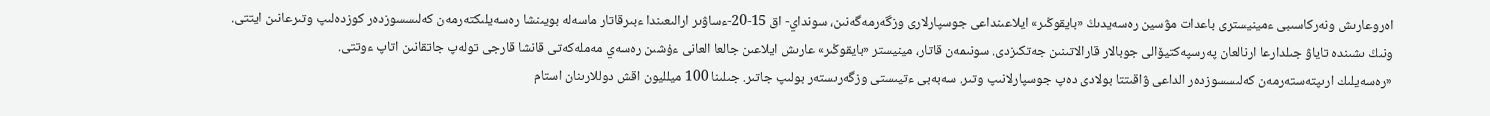اەروعارىش ونەركاسىبى ءمينيسترى باعدات مۋسين رەسەيدىڭ «بايقوڭىر» ايلاعىنداعى جوسپارلارى وزگەرمەگەنىن، سونداي- اق 15-20-ءساۋىر ارالىعىندا ءبىرقاتار ماسەلە بويىنشا رەسەيلىكتەرمەن كەلىسسوزدەر كوزدەلىپ وتىرعانىن ايتتى. ونىڭ ىشىندە تاياۋ جىلدارعا ارنالعان پەرسپەكتيۆالى جوبالار قارالاتىنىن جەتكىزدى. سونىمەن قاتار، مينيستر «بايقوڭىر» عارىش ايلاعىن جالعا العانى ءۇشىن رەسەي مەملەكەتى قانشا قارجى تولەپ جاتقانىن اتاپ ءوتتى.
«رەسەيلىك ارىپتەستەرمەن كەلىسسوزدەر الداعى ۋاقىتتا بولادى دەپ جوسپارلانىپ وتىر. سەبەبى ءتيىستى وزگەرىستەر بولىپ جاتىر. جىلىنا 100 ميلليون اقش دوللارىنان استام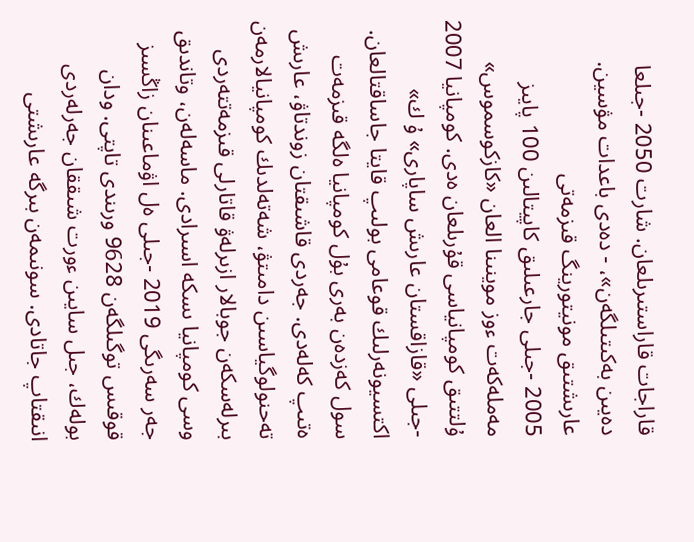قاراجات قاراستىرىلعان. شارت 2050 -جىلعا دەيىن بەكىتىلگەن»، - دەدى باعدات مۋسين.
عارىشتىق مونيتورينگ قىزمەتى
2005 -جىلى جارعىلىق كاپيتالىن 100 پايىز مەملەكەت ءوز موينىنا العان «كازكوسموس» ۇلتتىق كومپانياسى قۇرىلعان ەدى. كومپانيا 2007 -جىلى «قازاقستان عارىش ساپارى» ۇ ك» اكتسيونەرلىك قوعامى بولىپ قايتا جاساقتالعان. سول كەزدەن بەرى بۇل كومپانيا ەلگە قىزمەت ەتىپ كەلەدى. جەردى قاشىقتان زوندتاۋ، عارىش تەحنولوگياسىن دامىتۋ، شەتەلدىك كومپانيالارمەن بىرلەسكەن جوبالار ازىرلەۋ قاتارلى قىزمەتتەردى وسى كومپانيا ىسكە اسىرادى. ماسەلەن، وتاندىق جەر سەرىگى 2019 -جىلى ەل اۋماعىنان زاڭسىز قوقىس توگىلگەن 9628 ورىندى تاپتى. ودان بولەك، جىل سايىن ءورت شىققان جەرلەردى انىقتاپ جاتادى. سونىمەن بىرگە عارىشتى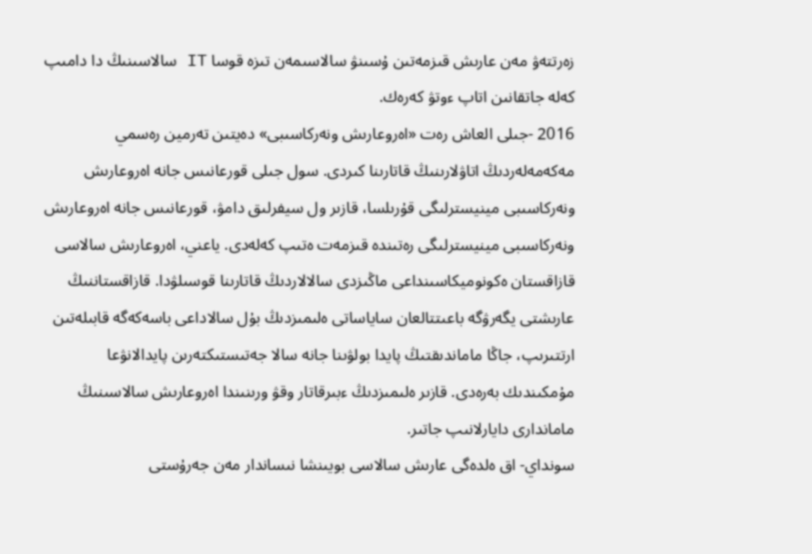زەرتتەۋ مەن عارىش قىزمەتىن ۇسىنۋ سالاسىمەن تىزە قوسا IT سالاسىنىڭ دا دامىپ كەلە جاتقانىن اتاپ ءوتۋ كەرەك.
2016 -جىلى العاش رەت «اەروعارىش ونەركاسىبى» دەيتىن تەرمين رەسمي مەكەمەلەردىڭ اتاۋلارىنىڭ قاتارىنا كىردى. سول جىلى قورعانىس جانە اەروعارىش ونەركاسىبى مينيسترلىگى قۇرىلسا، قازىر ول سيفرلىق دامۋ، قورعانىس جانە اەروعارىش ونەركاسىبى مينيسترلىگى رەتىندە قىزمەت ەتىپ كەلەدى. ياعني، اەروعارىش سالاسى قازاقستان ەكونوميكاسىنداعى ماڭىزدى سالالاردىڭ قاتارىنا قوسىلۋدا. قازاقستاننىڭ عارىشتى يگەرۋگە باعىتتالعان ساياساتى ەلىمىزدىڭ بۇل سالاداعى باسەكەگە قابىلەتىن ارتتىرىپ، جاڭا ماماندىقتىڭ پايدا بولۋىنا جانە سالا جەتىستىكتەرىن پايدالانۋعا مۇمكىندىك بەرەدى. قازىر ەلىمىزدىڭ ءبىرقاتار وقۋ ورىنىندا اەروعارىش سالاسىنىڭ ماماندارى دايارلانىپ جاتىر.
سونداي- اق ەلدەگى عارىش سالاسى بويىنشا نىساندار مەن جەرۇستى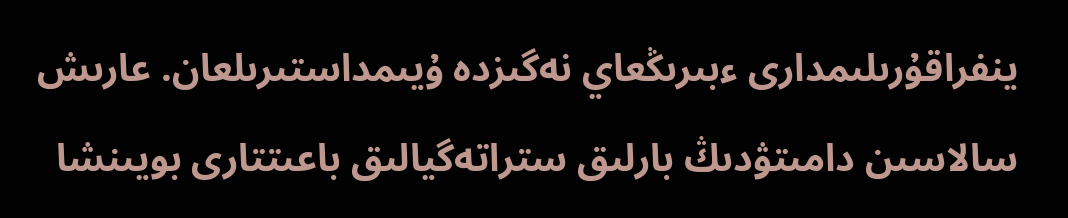ينفراقۇرىلىمدارى ءبىرىڭعاي نەگىزدە ۇيىمداستىرىلعان. عارىش سالاسىن دامىتۋدىڭ بارلىق ستراتەگيالىق باعىتتارى بويىنشا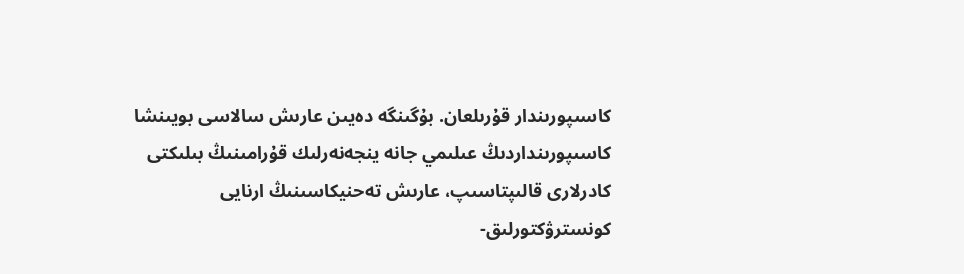كاسىپورىندار قۇرىلعان. بۇگىنگە دەيىن عارىش سالاسى بويىنشا كاسىپورىنداردىڭ عىلىمي جانە ينجەنەرلىك قۇرامىنىڭ بىلىكتى كادرلارى قالىپتاسىپ، عارىش تەحنيكاسىنىڭ ارنايى كونسترۋكتورلىق-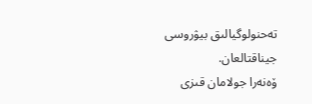تەحنولوگيالىق بيۋروسى جيناقتالعان.
ۆەنەرا جولامان قىزى